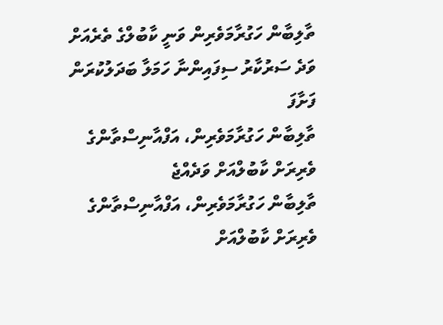ތާލިބާން ހަގުރާމަވެރިން ވަނީ ކާބުލްގެ ތެރެއަށް ވަދެ ސަރުކާރު ސިފައިންނާ ހަމަލާ ބަދަލުކުރަން ފަށާފަ
ތާލިބާން ހަގުރާމަވެރިން، އަފްއާނިސްތާންގެ ވެރިރަށް ކާބުލްއަށް ވަދެއްޖެ
ތާލިބާން ހަގުރާމަވެރިން، އަފްއާނިސްތާންގެ ވެރިރަށް ކާބުލްއަށް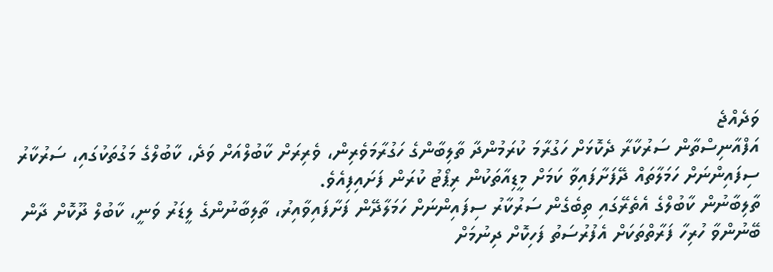ވަދެއްޖެ
އަފްއާނިސްތާން ސަރުކާރާ ދެކޮޅަށް ހަގުރާމަ ކުރަމުންދާ ތާލިބާންގެ ހަގުރާމަވެރިން، ވެރިރަށް ކާބުލްއަށް ވަދެ، ކާބުލްގެ މަގުތަކުގައި، ސަރުކާރު ސިފައިންނަށް ހަމަލާތައް ދޭފަށާފައިވާ ކަމަށް މީޑިއާތަކުން ރިޕޯޓު ކުރަން ފަށައިފިއެވެ.
ތާލިބާނުން ކާބުލްގެ އެތެރޭގައި ތިބެގެން ސަރުކާރު ސިފައިންނަށް ހަމަލާދޭން ފަށާފައިވާއިރު، ތާލިބާނުންގެ ލީޑަރު ވަނީ، ކާބުލް ދޫކޮށް ދާން ބޭނުންވާ ހުރިހާ ފަރާތްތަކަށް އެފުރުސަތު ފަހިކޮށް ދިނުމަށް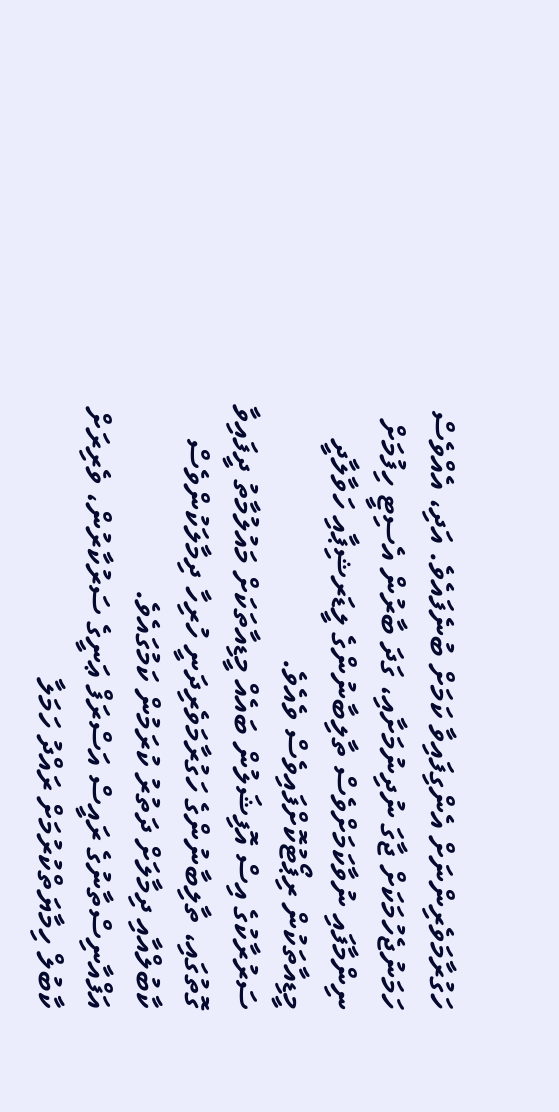ހަގުރާމަވެރިންނަށް އެންގިފައިވާ ކަމަށް ބުނެފައެވެ. އަދި، އެއްވެސް ހަމަނުޖެހުމަކަށް ޖާގަ ނުދިނުމަށާއި، ގަދަ ބާރުން އެސިޓީ ހިފުމަށް ނިންމާފައި ނުވާކަމަށްވެސް ތާލިބާނުންގެ ލީޑަރޝިޕާއި ހަވާލާދީ މީޑިއާތަކުން ރިޕޯޓުކޮށްފައިވެސް ވެއެވެ.
ސަރުރާކުގެ އިސް އޮފިޝަލުން ބައެއް މީޑިއާތަކަށް މައުލުމާތު ދީފައިވާ ގޮތުގައި، ތާލިބާނުންގެ ހަގުރާމަވެރިދަނީ ހުރިހާ ދިމާލަކުންވެސް ކާބުލްއާއި ދިމާލަށް ދަތުރު ކުރަމުން ކަމުގައެވެ.
އަފްއާނިސްތާނުގެ ރައީސް އަސްރަފް ޢަނީގެ ސަރުކާރުން، ވެރިރަށް ކާބުލް ހިމާޔަތްކުރުމަށް ރައްދު ހަމަލާ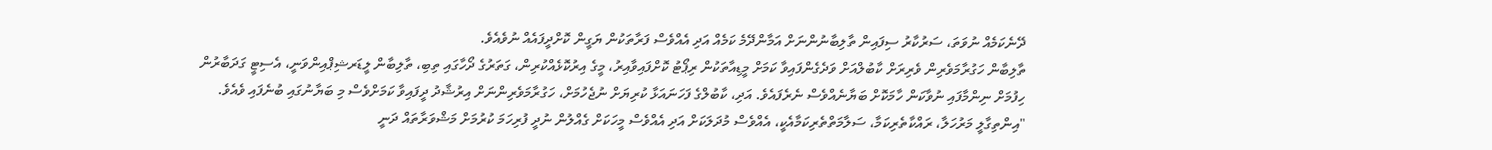ދޭނެކަމެއް ނުވަތަ، ސަރުކާރު ސިފައިން ތާލިބާނުންނަށް އަމާންދޭމެ ކަމެއް އަދި އެއްވެސް ފަރާތަކުން ޔަގީން ކޮށްދީފައެއް ނުވެއެވެ.
ތާލިބާން ހަގުރާމަވެރިން ވެރިރަށް ކާބުލްއަށް ވަދެގެންފައިވާ ކަމަށް މީޑިއާތަކުން ރިޕޯޓު ކޮށްފައިވާއިރު، މީގެ އިރުކޮޅެއްކުރިން، ގަތަރުގެ ދޯހާގައި ތިބި، ތާލިބާން ލީޑަރޝިޕްއިންވަނީ، އެސިޓީ ގަދަބާރުން ހިފުމަށް ނިންމާފައި ނުވާކަން ހާމަކޮށް ބަޔާނެއްވެސް ނެރެފައެވެ. އަދި، ކާބުލްގެ ފަހަނައަޅާ ކުރިޔަށް ނުޖެހުމަށް، ހަގުރާމަވެރިންނަށް އިރުޝާދު ދީފައިވާ ކަމަށްވެސް މި ބަޔާނުގައި ބުނެފައި ވެއެވެ.
"އިންތިގާލީ މަރުހަލާ، ރައްކާތެރިކަމާ، ސަލާމަތްތެރިކަމާއެކީ، އެއްވެސް މުދަލަކަށް އަދި އެއްވެސް މީހަކަށް ގެއްލުން ނުދީ ފުރިހަމަ ކުރުމަށް މަޝްވަރާތައް ދަނީ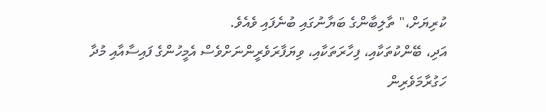ކުރިޔަށް،" ތާލިބާންގެ ބަޔާނުގައި ބުނެފައި ވެއެވެ.
އަދި، ބޭންކުތަކާއި، ފިހާރަތަކާއި، ވިޔަފާރަވެރީންނަށްވެސް އެމީހުންގެ ފައިސާއާއި މުދާ ހަގުރާމަވެރިން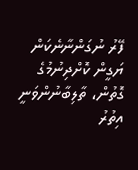ފޭރު ނުގަންނާނެކަން ޔަގީން ކޮށްދިނުމުގެ ގޮތުން، ތާލިބާނުންވަނީ އިތުރު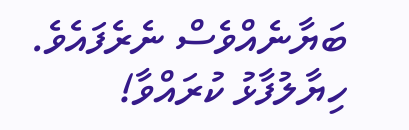ބަޔާނެއްވެސް ނެރެފައެވެ.
ހިޔާލުފާޅު ކުރައްވާ!